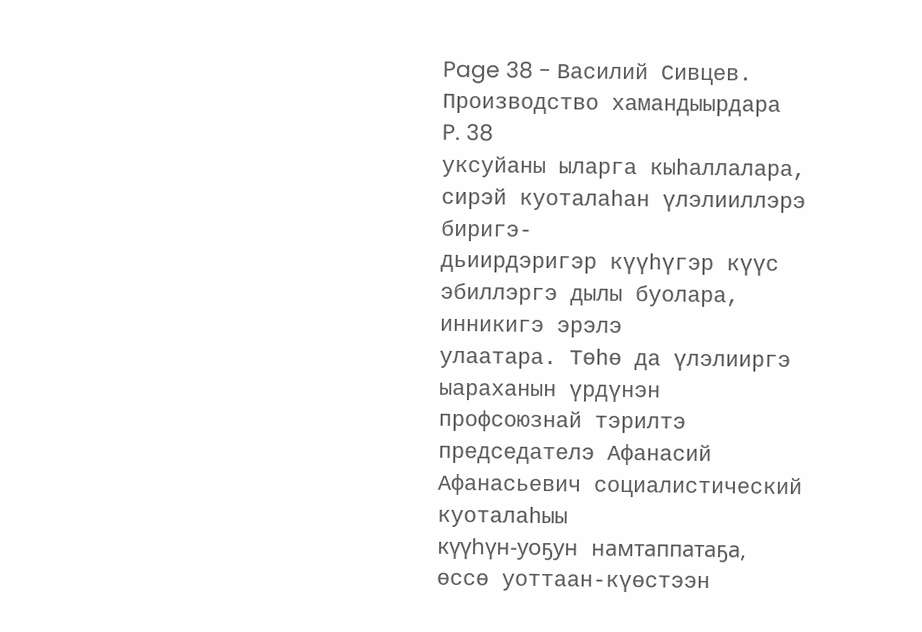Page 38 - Василий Сивцев. Производство хамандыырдара
P. 38
уксуйаны ыларга кыһаллалара, сирэй куоталаһан үлэлииллэрэ биригэ-
дьиирдэригэр күүһүгэр күүс эбиллэргэ дылы буолара, инникигэ эрэлэ
улаатара. Төһө да үлэлииргэ ыараханын үрдүнэн профсоюзнай тэрилтэ
председателэ Афанасий Афанасьевич социалистический куоталаһыы
күүһүн-уоҕун намтаппатаҕа, өссө уоттаан-күөстээн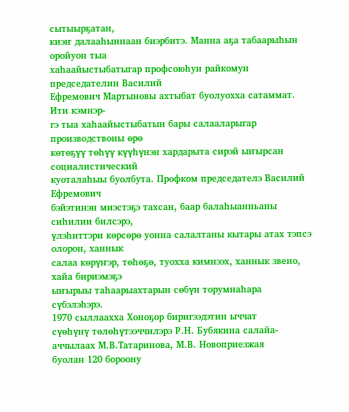сытыырҕатан,
киэҥ далааһыннаан биэрбитэ. Манна аҕа табаарыһын оройуон тыа
хаһаайыстыбатыгар профсоюһун райкомун председателин Василий
Ефремович Мартыновы ахтыбат буолуохха сатаммат. Ити кэмнэр-
гэ тыа хаһаайыстыбатын бары салааларыгар производствоны өрө
көтөҕүү төһүү күүһүнэн хардарыта сирэй ыҥырсан социалистический
куоталаһыы буолбута. Профком председателэ Василий Ефремович
бэйэтинэн миэстэҕэ тахсан, баар балаһыанньаны сиһилии билсэрэ,
үлэһиттэри көрсөрө уонна салалтаны кытары атах тэпсэ олорон, ханнык
салаа көрүҥэр, төһөҕө, туохха кимнээх, ханнык звено, хайа бириэмэҕэ
ыҥырыы таһаарыахтарын сөбүн торумнаһара сүбэлэһэрэ.
1970 сыллаахха Хоноҕор биригээдэтин ыччат
сүөһүнү төлөһүтээччилэрэ Р.Н. Бубякина салайа-
аччылаах М.В.Татаринова, М.В. Новоприезжая
буолан 120 бороону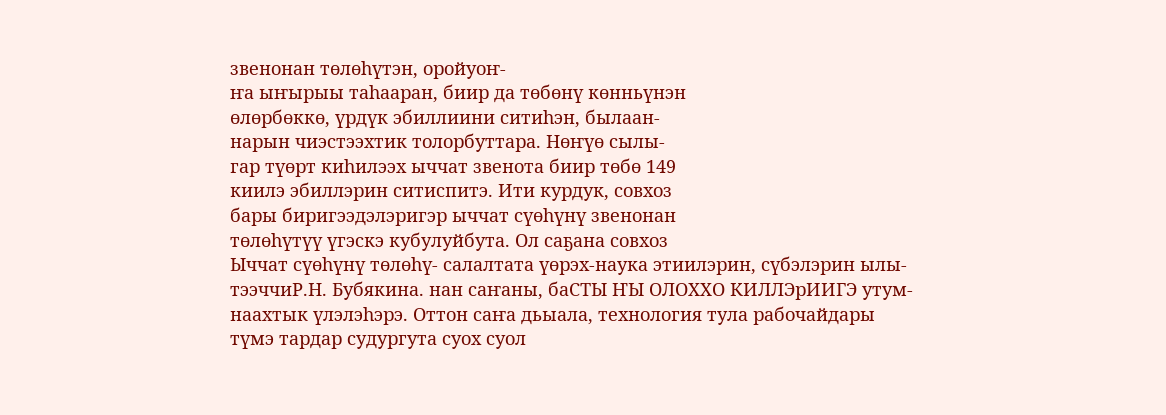звенонан төлөһүтэн, оройуоҥ-
ҥа ыҥырыы таһааран, биир да төбөнү көнньүнэн
өлөрбөккө, үрдүк эбиллиини ситиһэн, былаан-
нарын чиэстээхтик толорбуттара. Нөҥүө сылы-
гар түөрт киһилээх ыччат звенота биир төбө 149
киилэ эбиллэрин ситиспитэ. Ити курдук, совхоз
бары биригээдэлэригэр ыччат сүөһүнү звенонан
төлөһүтүү үгэскэ кубулуйбута. Ол саҕана совхоз
Ыччат сүөһүнү төлөһү- салалтата үөрэх-наука этиилэрин, сүбэлэрин ылы-
тээччиР.Н. Бубякина. нан саҥаны, баСТЫ ҤЫ ОЛОХХО КИЛЛЭрИИГЭ утум-
наахтык үлэлэһэрэ. Оттон саҥа дьыала, технология тула рабочайдары
түмэ тардар судургута суох суол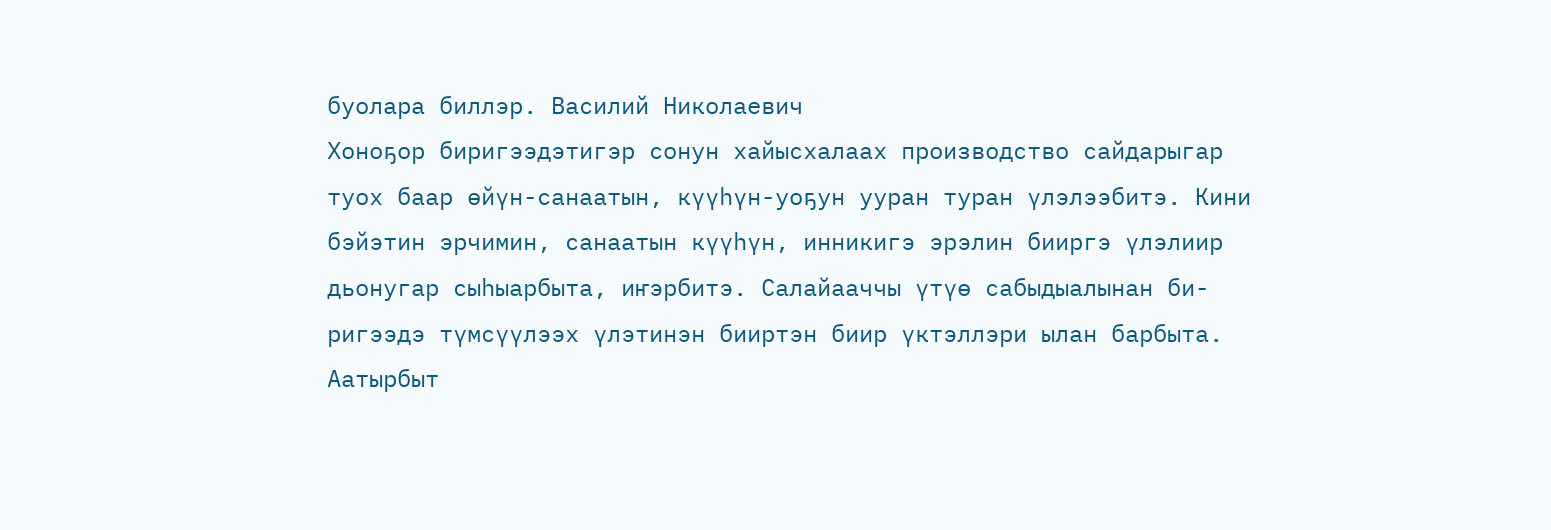буолара биллэр. Василий Николаевич
Хоноҕор биригээдэтигэр сонун хайысхалаах производство сайдарыгар
туох баар өйүн-санаатын, күүһүн-уоҕун ууран туран үлэлээбитэ. Кини
бэйэтин эрчимин, санаатын күүһүн, инникигэ эрэлин бииргэ үлэлиир
дьонугар сыһыарбыта, иҥэрбитэ. Салайааччы үтүө сабыдыалынан би-
ригээдэ түмсүүлээх үлэтинэн бииртэн биир үктэллэри ылан барбыта.
Аатырбыт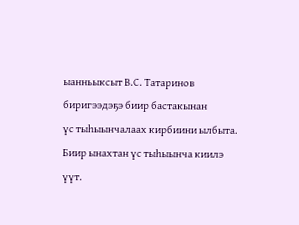ыанньыксыт В.С. Татаринов биригээдэҕэ биир бастакынан
үс тыһыынчалаах кирбиини ылбыта. Биир ынахтан үс тыһыынча киилэ
үүт.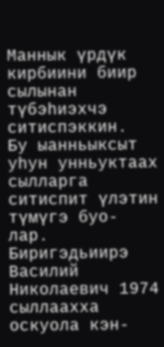Маннык үрдүк кирбиини биир сылынан түбэһиэхчэ ситиспэккин.
Бу ыанньыксыт уһун унньуктаах сылларга ситиспит үлэтин түмүгэ буо-
лар. Биригэдьиирэ Василий Николаевич 1974 сыллаахха оскуола кэн-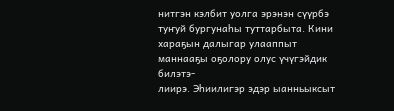нитгэн кэлбит уолга эрэнэн сүүрбэ туҥуй бургунаһы туттарбыта. Кини
хараҕын далыгар улааппыт маннааҕы оҕолору олус үчүгэйдик билэтэ-
лиирэ. Эһиилигэр эдэр ыанньыксыт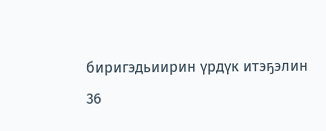биригэдьиирин үрдүк итэҕэлин
36